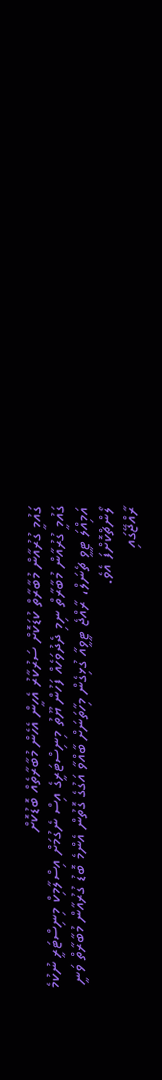ގައުމީ ގުރުއާން މުބާރާތް ކުޑަކޮށް ސަރުކާރު އެހީން އެހެން މުބާރާތެއް ބޮޑުކޮށް
ގައުމީ ގުރުއާން މުބާރާތް ނިމި ދެދުވަހެއް ފަހުން ޔޫތު މިނިސްޓަރީގެ އިސް ނެގުމަށް އިސްލާމިކް މިނިސްޓަރީ ނުކުމެ އަމިއްލަ ޓީވީ ޗެނަލް، ރާއްޖެ ޓީވީއާ ގުޅިގެން މިހާތަނަށް ބާއްވާ އަގުގެ ގޮތުން އެންމެ ބޮޑު ގުރުއާން މުބާރާތް ވަނީ ލޯންޗްކޮށްފަ އެވެ.
ރާއްޖޭގައި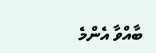ބާއްވާ އެންމެ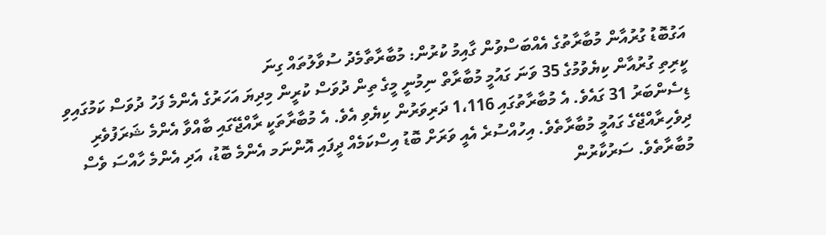އަގުބޮޑު ގުރުއާން މުބާރާތުގެ އެއްބަސްވުން ގާއިމު ކުރުން: މުބާރާތާމެދު ސުވާލުތައް ގިނަ
ކީރިތި ގުރުއާން ކިޔެވުމުގެ 35 ވަނަ ގައުމީ މުބާރާތް ނިމުނީ މީގެ ތިން ދުވަސް ކުރީން މިދިޔަ އަހަރުގެ އެންމެ ފަހު ދުވަސް ކަމުގައިވި ޑިސެންބަރު 31 ގައެވެ. އެ މުބާރާތުގައި 1،116 ދަރިވަރުން ކިޔެވި އެވެ. އެ މުބާރާތަކީ ރާއްޖޭގައި ބާއްވާ އެންމެ ޝަރަފުވެރި ދިވެހިރާއްޖޭގެ ގައުމީ މުބާރާތެވެ. އިހުއްސުރެ އެއީ ވަރަށް ބޮޑު އިސްކަމެއް ދީފައި އޮންނަމ އެންމެ ބޮޑު، އަދި އެންމެ ހާއްސަ ވެސް މުބާރާތެވެ. ސަރުކާރުން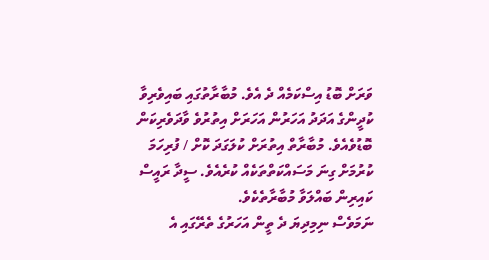ވަރަށް ބޮޑު އިސްކަމެއް ދެ އެވެ. މުބާރާތުގައި ބައިވެރިވާ ކުދީންގެ އަދަދު އަހަރުން އަހަރަށް އިތުރުވެ ވާދަވެރިކަން ބޮޑުވެއެވެ. މުބާރާތް އިތުރަށް ކުލަގަދަ ކޮށް / ފުރިހަމަ ކުރުމަށް ގިނަ މަސައްކަތްތަކެއް ކުރެއެވެ. ސީދާ ރައީސް ކައިރިން ބައްލަވާ މުބާރާތެކެވެ.
ނަމަވެސް ނިމިދިޔަ ދެ ތީން އަހަރުގެ ތެރޭގައި އެ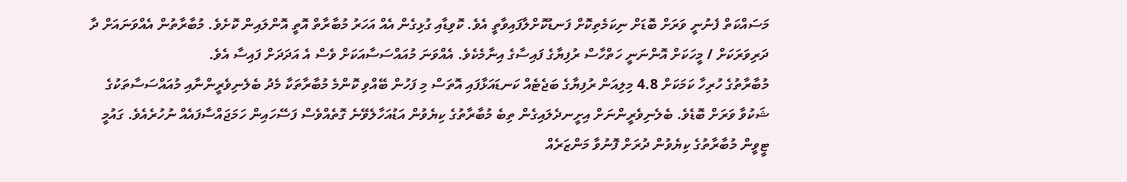މަސައްކަތް ފެނުނީ ވަރަށް ބޮޑަށް ނިކަމެތިކޮށް ފަނޑުކޮށްލާފައިވާތީ އެވެ. ކޮވިޑާއި ގުޅިގެން އެއް އަހަރު މުބާރާތް އޮތީ އޮންލައިން ކޮށެވެ. މުބާރާތުން އެއްވަނައަށް ދާ ދަރިވަރަކަށް / މީހަކަށް އޮންނަނީ ހަތްހާސް ރުފިޔާގެ ފައިސާގެ އިނާމެކެވެ. އެއްވަނަ މުއައްސަސާއަކަށް ވެސް އެ އަދަދަށް ފައިސާ އެވެ.
މުބާރާތުގެ ހުރިހާ ކަމަކަށް 4.8 މިލިއަން ރުފިޔާގެ ބަޖެޓެއް ކަނޑައަޅާފައި އޮތަސް މި ފަހުން ބޭއްވި ކޮންމެ މުބާރާތަކާ މެދު ބެލެނިވެރީންނާއި މުއައްސަސާތަކުގެ ޝަކުވާ ވަރަށް ބޮޑެވެ. ބެލެނިވެރީންނަށް އިށީނދެލައިގެން ތިބެ މުބާރާތުގެ ކިޔެވުން އަޑުއަހާލެވޭނެ ގޮތެއްވެސް ފަސޭހައިން ހަމަޖައްސާފައެއް ނުހުރެއެވެ. ގައުމީ ޓީވީން މުބާރާތުގެ ކިޔެވުން ދުރަށް ފޮނުވާ މަންޒަރެއް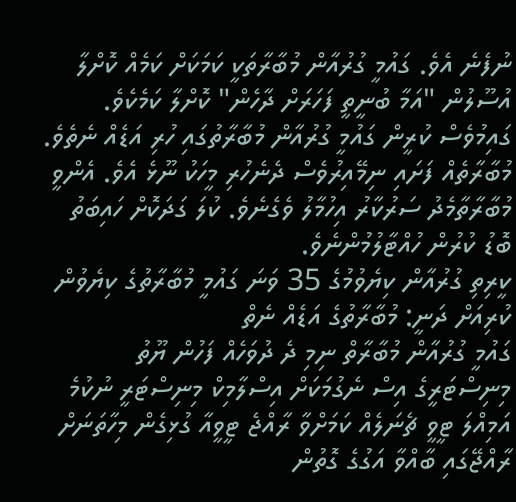ނުފެނެ އެވެ. ގައުމީ ގުރުއާން މުބާރާތަކީ ކަމަކަށް ކަމެއް ކޮށްލާ އުސޫލުން "އަމާ ބުނީތީ ފަހަރަށް ދާހެން" ކޮށްލާ ކަމެކެވެ. ގައިމުވެސް ކުރީން ގައުމީ ގުރުއާން މުބާރާތުގައި ހުރި އަޑެއް ނެތެވެ. މުބާރާތެއް ފަށައި ނިމޭއިރުވެސް ދެނެހުރި މީހަކު ނޫޅެ އެވެ. އެންވީ މުބާރާތާމެދު ސަރުކާރު އިހުމާލު ވެގެނެވެ. ކުލަ ގަދަކޮށް ހައިބަތު ބޮޑު ކުރުން ހުއްޓާލުމުންނެވެ.
ކީރިތި ގުރުއާން ކިޔެވުމުގެ 35 ވަނަ ގައުމީ މުބާރާތުގެ ކިޔެވުން ކުރިއަށް ދަނީ: މުބާރާތުގެ އަޑެއް ނެތް
ގައުމީ ގުރުއާން މުބާރާތް ނިމި ދެ ދުވަހެއް ފަހުން ޔޫތު މިނިސްޓަރީގެ އިސް ނެގުމަކަށް އިސްލާމިކް މިނިސްޓަރީ ނުކުމެ އަމިއްލަ ޓީވީ ޗެނަލެއް ކަމަށްވާ ރާއްޖެ ޓީވީއާ ގުޅިގެން މިހާތަނަށް ރާއްޖޭގައި ބާއްވާ އަގުގެ ގޮތުން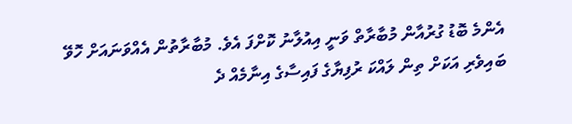އެންމެ ބޮޑު ގުރުއާން މުބާރާތް ވަނީ އިއުލާނު ކޮށްފަ އެވެ. މުބާރާތުން އެއްވަނައަށް ހޮވޭ ބައިވެރި އަކަށް ތިން ލައްކަ ރުފިޔާގެ ފައިސާގެ އިނާމެއް ދެ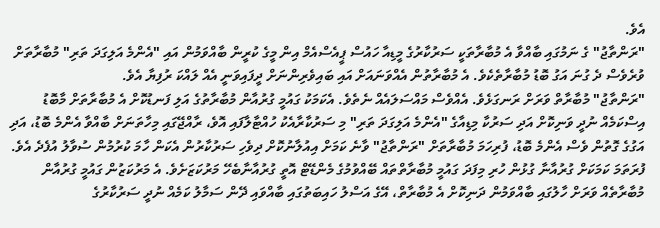އެވެ.
"ރަންތާޖު" ގެ ނަމުގައި ބާއްވާ އެ މުބާރާތަކީ ސަރުކާރުގެ މީޑިއާ ހައުސް ޕީއެސްއެމް އިން މީގެ ކުރީން ބާއްވަމުން އައި "އެންމެ އަލިގަދަ ތަރި" މުބާރާތަށް ވުރެވެސް ދެ ގުނަ އަގު ބޮޑު މުބާރާތެކެވެ. އެ މުބާރާތުން އެއްވަނައަށް އައި ބައިވެރިންނަށް ދީފައިވަނީ އެއް ލައްކަ ރުފިޔާ އެވެ.
"ރަންތާޖު" މުބާރާތް ވަރަށް ރަނގަޅެވެ. އެއްވެސް މައްސަލައެއް ނެތެވެ. އެކަމަކު ގައުމީ ގުރުއާން މުބާރާތުގެ އަލި ފަނޑުކޮށް އެ މުބާރާތަށް މާބޮޑު އިސްކަމެއް ނުދީ ވަނިކޮށް އަދި ސަރުކާ މިޑިއާގެ "އެންމެ އަލިގަދަ ތަރި" މި ސަރުކާރާއެކު ހުއްޓާލާފައި އޮވެ، ރާއްޖޭގައި މިހާތަނަށް ބާއްވާ އެންމެ ބޮޑު، އަދި އަގުގެ ގޮތުން ވެސް އެންމެ ބޮޑު، ފުރިހަމަ މުބާރާތަށް "ރަންތާޖު" ވާނެ ކަމަށް އިއުލާނުކޮށް ދިވެހި ސަރުކާރުން އެކަން ހާމަ ކުރުމުން ސުވާލު އުފެދެ އެވެ.
ފުރަތަމަ ކަމަކަށް ގުރުއާނާ ގުޅުން ހުރި މިފަދަ ގައުމީ މުބާރާތްތައް ބޭއްވުމުގެ މެންޑޭޓް އޮތީ ގުރުއާނާބެހޭ މަރުކަޒަށެވެ. އެ މަރުކަޒުން ގައުމީ ގުރުއާން މުބާރާތެއް ވަރަށް ހާލުގައި ބާއްވަމުން ދަނިކޮށް އެ މުބާރާތް، އޭގެ އަސްލު ހައިބަތުގައި ބާއްވައި ދޭން ސަމާލު ކަމެއް ނުދީ ސަރުކާރުގެ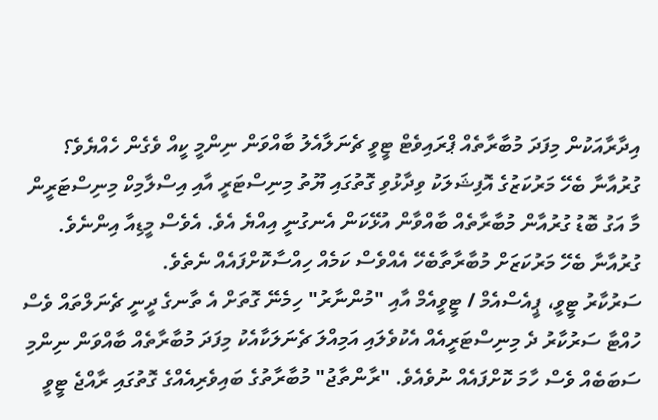އިދާރާއަކުން މިފަދަ މުބާރާތެއް ޕްރައިވެޓް ޓީވީ ޗެނަލާއެލު ބާއްވަން ނިންމީ ކީއް ވެގެން ހެއްޔެވެ؟
ގުރުއާނާ ބެހޭ މަރުކަޒުގެ އޮފިޝަލަކު ވިދާޅުވި ގޮތުގައި ޔޫތު މިނިސްޓަރީ އާއި އިސްލާމިކް މިނިސްޓަރީން މާ އަގު ބޮޑު ގުރުއާން މުބާރާތެއް ބާއްވާން އުޅޭކަން އެނގުނީ އިއްޔެ އެވެ. އެވެސް މީޑިއާ އިންނެވެ. ގުރުއާނާ ބެހޭ މަރުކަޒަށް މުބާރާތާބެހޭ އެއްވެސް ކަމެއް ހިއްސާކޮށްފައެއް ނެތެވެ.
ސަރުކާރު ޓީވީ، ޕީއެސްއެމް / ޓީވީއެމް އާއި "މުންނާރު" ހިމެނޭ ގޮތަށް އެ ތާނގެ ދީނީ ޗެނަލްތައް ވެސް ހުއްޓާ ސަރުކާރު ދެ މިނިސްޓަރީއެއް އެކުވެލައި އަމިއްލަ ޗެނަލަކާއެކު މިފަދަ މުބާރާތެއް ބާއްވަން ނިންމި ސަބަބެއް ވެސް ހާމަ ކޮށްފައެއް ނުވެއެވެ. "ރާންތާޖު" މުބާރާތުގެ ބައިވެރިއެއްގެ ގޮތުގައި ރާއްޖެ ޓީވީ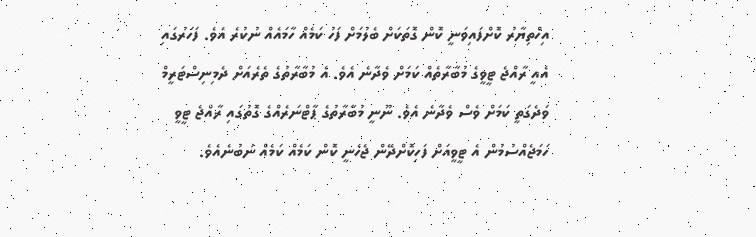އިހްތިޔާރު ކޮށްފައިވަނީ ކޮން ގޮތަކަށް ބެލުމަށް ފަހު ކަމެއް ހާމައެއް ނުކުރެ އެވެ. ފަހަރުގައި އެއީ ރާއްޖެ ޓީވީގެ މުބާރާތެއް ކަމަށް ވެދާނެ އެވެ. އެ މުބާރާތުގެ ތެރެއަށް ދެމިނިސްޓަރީމް ވަދެގަތީ ކަމަށް ވެސް ވެދާނެ އެވެ. ނޫނީ މުބާރާތުގެ ޕާޓްނަރެއްގެ ގޮތުގައި ރާއްޖެ ޓީވީ ހަމަޖެއްސުމުން އެ ޓީވީއަށް ފަހިކޮށްދޭން ޖެހެނީ ކޮން ކަމެއް ކަމެއް ނުބުނެއެވެ.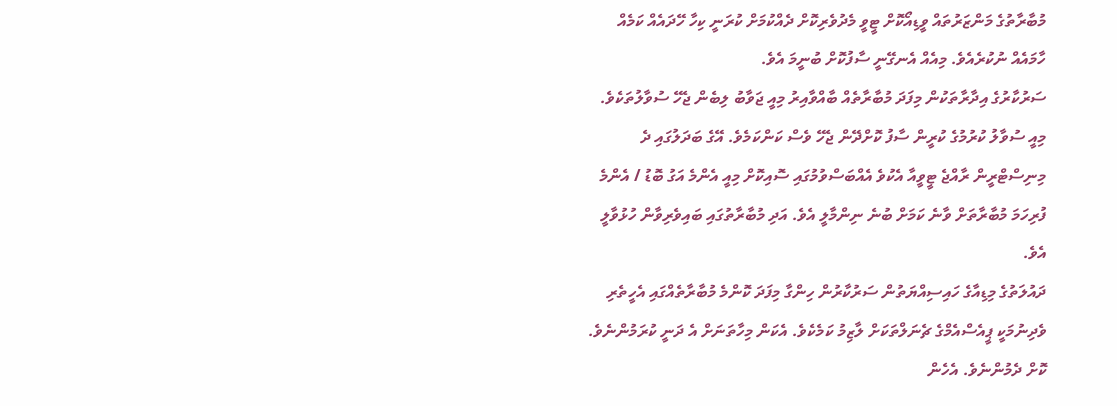މުބާރާތުގެ މަންޒަރުތައް ވީޑިއޯކޮށް ޓީވީ މެދުވެރިކޮށް ދެއްކުމަށް ކުރަނީ ކިހާ ހޭދައެއް ކަމެއް ހާމައެއް ނުކުރެއެވެ. މިއެއް އެނގޭނީ ސާފުކޮށް ބުނީމަ އެވެ.
ސަރުކާރުގެ އިދާރާތަކުން މިފަދަ މުބާރާތެއް ބާއްވާއިރު މިއީ ޖަވާބު ލިބެން ޖެހޭ ސުވާލުތަކެވެ. މިއީ ސުވާލު ކުރުމުގެ ކުރީން ސާފު ކޮށްދޭން ޖެހޭ ވެސް ކަންކަމެވެ. އޭގެ ބަދަލުގައި ދެ މިނިސްޓްރީން ރާއްޖެ ޓީވީއާ އެކުވެ އެއްބަސްވުމުގައި ސޮއިކޮށް މިއީ އެންމެ އަގު ބޮޑު / އެންމެ ފުރިހަމަ މުބާރާތަށް ވާނެ ކަމަށް ބުނެ ނިންމާލީ އެވެ. އަދި މުބާރާތުގައި ބައިވެރިވާން ހުޅުވާލީ އެވެ.
ދައުލަތުގެ މިޑިއާގެ ހައިސިއްޔަތުން ސަރުކާރުން ހިންގާ މިފަދަ ކޮންމެ މުބާރާތެއްގައި އެހީތެރި ވެދިނުމަކީ ޕީއެސްއެމްގެ ޗެނަލްތަކަށް ލާޒިމު ކަމެކެވެ. އެކަން މިހާތަނަށް އެ ދަނީ ކުރަމުންނެވެ. ކޮށް ދެމުންނެވެ. އެހެން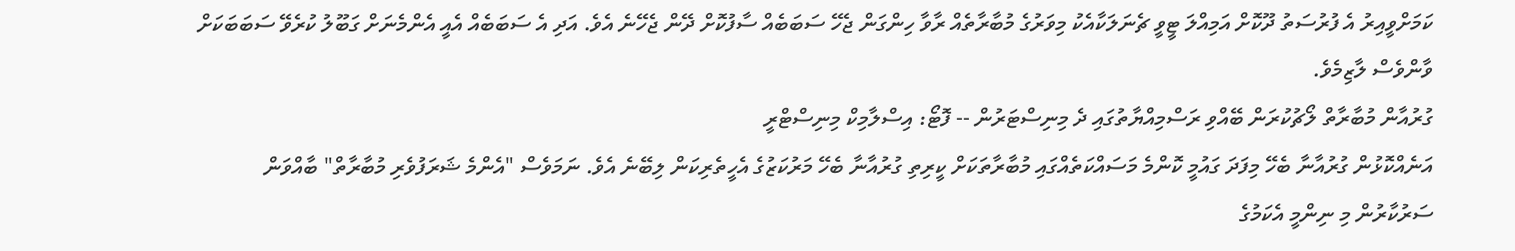ކަމަށްވީއިރު އެ ފުރުސަތު ދޫކޮށް އަމިއްލަ ޓީވީ ޗެނަލަކާއެކު މިވަރުގެ މުބާރާތެއް ރާވާ ހިންގަން ޖެހޭ ސަބަބެއް ސާފުކޮށް ދޭން ޖެހޭނެ އެވެ. އަދި އެ ސަބަބެއް އެއީ އެންމެނަށް ގަބޫލު ކުރެވޭ ސަބަބަކަށް ވާންވެސް ލާޒިމެވެ.
ގުރުއާން މުބާރާތް ލޯޗުކުރަން ބޭއްވި ރަސްމިއްޔާތުގައި ދެ މިނިސްޓަރުން -- ފޮޓޯ: އިސްލާމިކް މިނިސްޓްރީ
އަނެއްކޮޅުން ގުރުއާނާ ބެހޭ މިފަދަ ގައުމީ ކޮންމެ މަސައްކަތެއްގައި މުބާރާތަކަށް ކީރިތި ގުރުއާނާ ބެހޭ މަރުކަޒުގެ އެހީތެރިކަން ލިބޭނެ އެވެ. ނަމަވެސް "އެންމެ ޝަރަފުވެރި މުބާރާތް" ބާއްވަން ސަރުކާރުން މި ނިންމީ އެކަމުގެ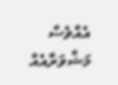އެއްވެސް މަޝްވަރާއެއް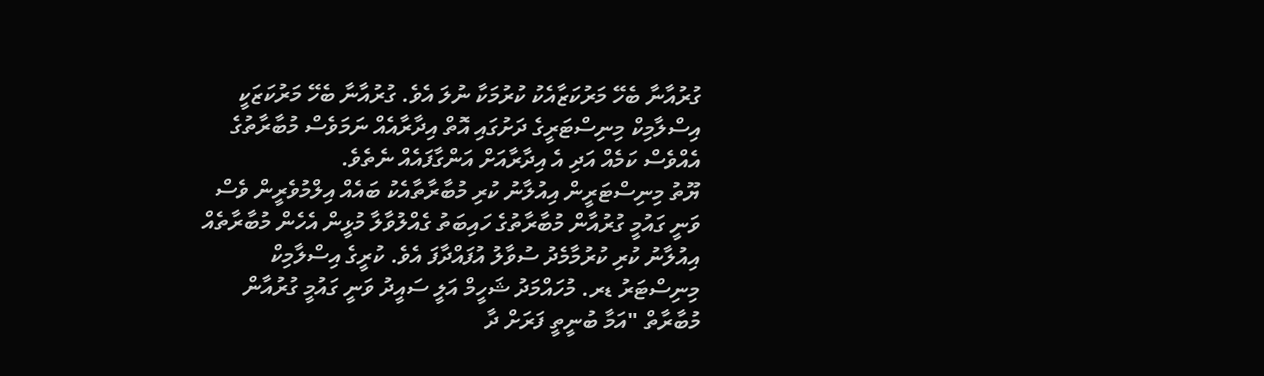ގުރުއާނާ ބެހޭ މަރުކަޒާއެކު ކުރުމަކާ ނުލަ އެވެ. ގުރުއާނާ ބެހޭ މަރުކަޒަކީ އިސްލާމިކް މިނިސްޓަރީގެ ދަށުގައި އޮތް އިދާރާއެއް ނަމަވެސް މުބާރާތުގެ އެއްވެސް ކަމެއް އަދި އެ އިދާރާއަށް އަންގާފައެއް ނެތެވެ.
ޔޫތު މިނިސްޓަރީން އިއުލާނު ކުރި މުބާރާތާއެކު ބައެއް އިލްމުވެރީން ވެސް ވަނީ ގައުމީ ގުރުއާން މުބާރާތުގެ ހައިބަތު ގެއްލުވާލާ މުޅީން އެހެން މުބާރާތެއް އިއުލާނު ކުރި ކުރުމާމެދު ސުވާލު އުފައްދާފަ އެވެ. ކުރީގެ އިސްލާމިކް މިނިސްޓަރު ޑރ. މުހައްމަދު ޝަހީމް އަލީ ސައީދު ވަނީ ގައުމީ ގުރުއާން މުބާރާތް "އަމާ ބުނީތީ ފަރަށް ދާ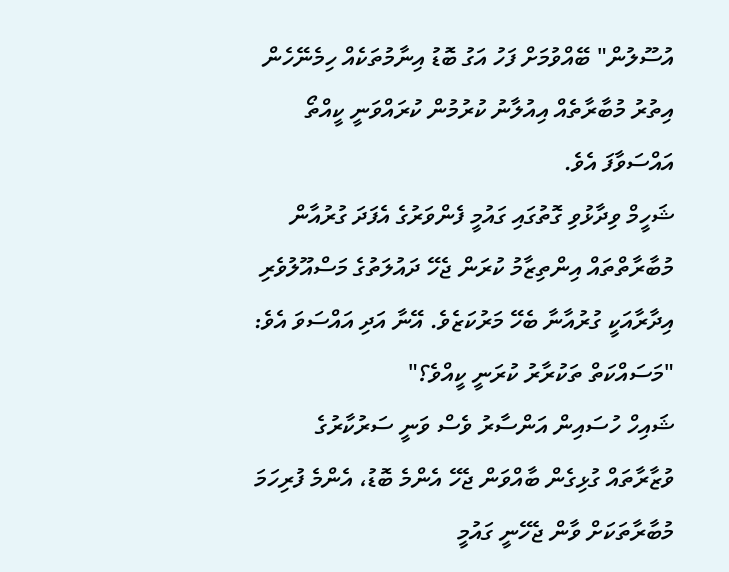އުސޫލުން" ބޭއްވުމަށް ފަހު އަގު ބޮޑު އިނާމުތަކެއް ހިމެނޭހެން އިތުރު މުބާރާތެއް އިއުލާނު ކުރުމުން ކުރައްވަނީ ކީއްތޯ އައްސަވާފަ އެވެ.
ޝަހީމް ވިދާޅުވި ގޮތުގައި ގައުމީ ފެންވަރުގެ އެފަދަ ގުރުއާން މުބާރާތްތައް އިންތިޒާމު ކުރަން ޖެހޭ ދައުލަތުގެ މަސްއޫލުވެރި އިދާރާއަކީ ގުރުއާނާ ބެހޭ މަރުކަޒެވެ. އޭނާ އަދި އައްސަވަ އެވެ: "މަސައްކަތް ތަކުރާރު ކުރަނީ ކީއްވެ؟"
ޝައިހް ހުސައިން އަންސާރު ވެސް ވަނީ ސަރުކާރުގެ ވުޒާރާތައް ގުޅިގެން ބާއްވަން ޖެހޭ އެންމެ ބޮޑު، އެންމެ ފުރިހަމަ މުބާރާތަކަށް ވާން ޖެހޭނީ ގައުމީ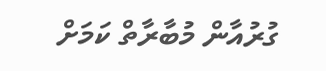ގުރުއާން މުބާރާތް ކަމަށް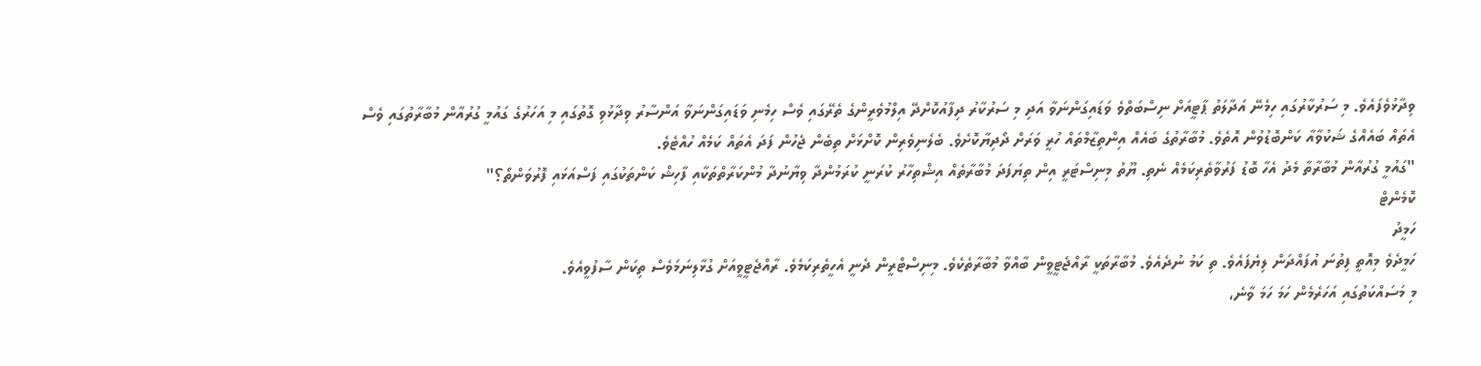ވިދާޅުވެފައެވެ. މި ސަރުކާރުގައި ހިމެނޭ އަދާލަތު ޕާޓީއަށް ނިސްބަތްވެ ވަޑައިގަންނަވާ އަދި މި ސަރުކާރު ދިފާއުކޮށްދޭ އިލްމުވެރީންގެ ތެރޭގައި ވެސް ހިމެނި ވަޑައިގަންނަވާ އަންސާރު ވިދާޅުވި ގޮތުގައި މި އަހަރުގެ ގައުމީ ގުރުއާން މުބާރާތުގައި ވެސް އެތައް ބައެއްގެ ޝަކުވާއާ ކަންބޮޑުވުން އޮތެވެ. މުބާރާތުގެ ބައެއް އިންތިޒާމްތައް ހުރީ ވަރަށް ދޯދިޔާކޮށެވެ. ބެލެނިވެރިން ކޮށްޅަށް ތިބެން ޖެހުން ފަދަ އެތައް ކަމެއް ހުއްޓެވެ.
"ގައުމީ ގުރުއާން މުބާރާތާ މެދު އެހާ ބޮޑު ފަރުވާތެރިކަމެއް ނެތި. ޔޫތު މިނިސްޓަރީ އިން ތިޔަފަދަ މުބާރާތެއް އިޝްތިހާރު ކުރަނީ ކުރަމުންދާ ވިޔާނުދާ މުންކަރާތްތަކާއި ފާހިޝް ކަންތަކުގައި ފަސްއަޅައި ފޮރުވަންތޯ؟"
ކޮމެންޓް
ހަމީދު
ހަމީދެވެ މިއޮތީ ފިތުނަ އުފައްދަން ލިޔެފައެވެ. ތި ކަމު ނުދެއެވެ. މުބާރާތަކީ ރާއްޖެޓީވީން ބާއްވާ މުބާރާތެކެވެ. މިނިސްޓްރީން ދެނީ އެހީތެރިކަމެވެ. ރާއްޖެޓީވީއަށް ގުޅާލިނަމަވެސް ތިކަން ސާފުވީއެވެ.
މި މަސައްކަތުގައި އަހަރެމެން ހަމަ ހަމަ ވާނެ،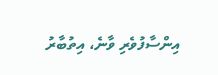އިންސާފުވެރި ވާނެ، އިތުބާރު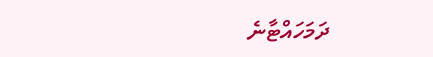ދަމަހައްޓާނެ